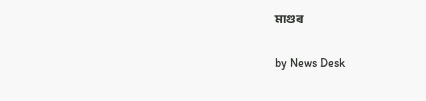মাগুৰ

by News Desk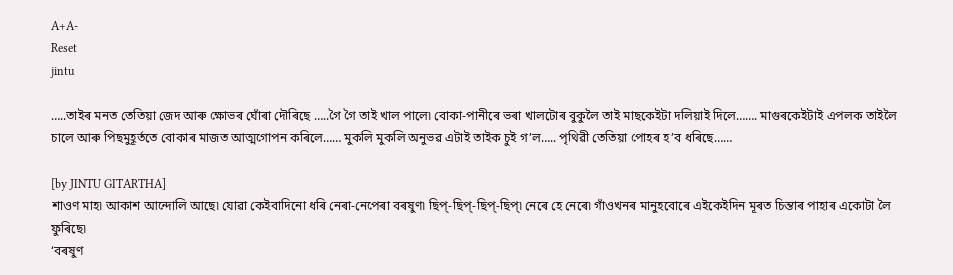A+A-
Reset
jintu

…..তাইৰ মনত তেতিয়া জেদ আৰু ক্ষোভৰ ঘোঁৰা দৌৰিছে …..গৈ গৈ তাই খাল পালে৷ বোকা-পানীৰে ভৰা খালটোৰ বুকুলৈ তাই মাছকেইটা দলিয়াই দিলে……. মাগুৰকেইটাই এপলক তাইলৈ চালে আৰু পিছমুহূৰ্ততে বোকাৰ মাজত আত্মগোপন কৰিলে…… মুকলি মুকলি অনুভৱ এটাই তাইক চুই গ’ল….. পৃথিৱী তেতিয়া পোহৰ হ’ব ধৰিছে……

[by JINTU GITARTHA]
শাওণ মাহ৷ আকাশ আন্দোলি আছে৷ যোৱা কেইবাদিনো ধৰি নেৰা-নেপেৰা বৰষুণ৷ ছিপ্‌-ছিপ্‌-ছিপ্‌-ছিপ্‌৷ নেৰে হে নেৰে৷ গাঁওখনৰ মানুহবোৰে এইকেইদিন মূৰত চিন্তাৰ পাহাৰ একোটা লৈ ফুৰিছে৷
‘বৰষুণ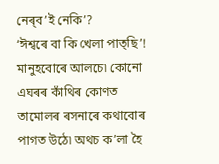নেৰ্‌ব’ই নেকি’?
‘ঈশ্বৰে বা কি খেলা পাত্‌ছি’!
মানুহবোৰে আলচে৷ কোনো এঘৰৰ কাঁথিৰ কোণত তামোলৰ ৰসনাৰে কথাবোৰ পাগত উঠে৷ অথচ ক’লা হৈ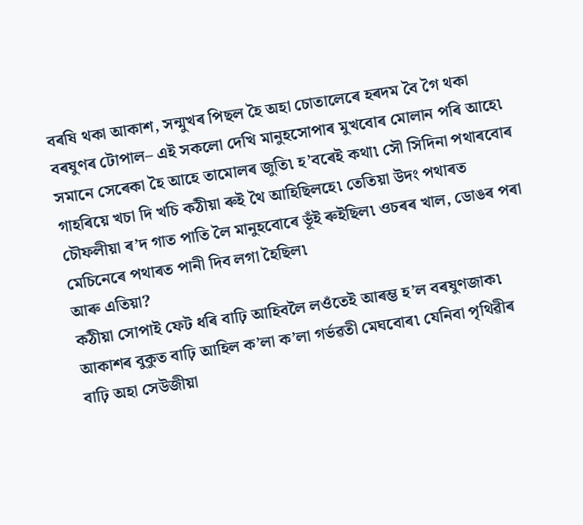বৰষি থকা আকাশ, সন্মুখৰ পিছল হৈ অহা চোতালেৰে হৰদম বৈ গৈ থকা বৰষুণৰ টোপাল– এই সকলো দেখি মানুহসোপাৰ মুখবোৰ মোলান পৰি আহে৷ সমানে সেৰেকা হৈ আহে তামোলৰ জুতি৷ হ’বৰেই কথা৷ সৌ সিদিনা পথাৰবোৰ গাহৰিয়ে খচা দি খচি কঠীয়া ৰুই থৈ আহিছিলহে৷ তেতিয়া উদং পথাৰত চৌফলীয়া ৰ’দ গাত পাতি লৈ মানুহবোৰে ভূঁই ৰুইছিল৷ ওচৰৰ খাল, ডোঙৰ পৰা মেচিনেৰে পথাৰত পানী দিব লগা হৈছিল৷
আৰু এতিয়া?
কঠীয়া সোপাই ফেট ধৰি বাঢ়ি আহিবলৈ লওঁতেই আৰম্ভ হ’ল বৰষুণজাক৷ আকাশৰ বুকুত বাঢ়ি আহিল ক’লা ক’লা গৰ্ভৱতী মেঘবোৰ৷ যেনিবা পৃথিৱীৰ বাঢ়ি অহা সেউজীয়া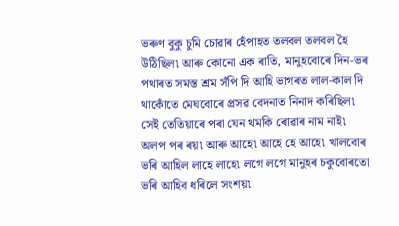ভৰুণ বুকু চুমি চোৱাৰ হেঁপাহত তলবল তলবল হৈ উঠিছিল৷ আৰু কোনো এক ৰাতি, মানুহবোৰে দিন-ভৰ পথাৰত সমস্ত শ্ৰম সঁপি দি আহি ভাগৰত লাল-কাল দি থাকোঁতে মেঘবোৰে প্ৰসৱ বেদনাত নিনাদ কৰিছিল৷ সেই তেতিয়াৰে পৰা যেন থমকি ৰোৱাৰ নাম নাই৷ অলপ পৰ ৰয়৷ আৰু আহে৷ আহে হে আহে৷ খালবোৰ ভৰি আহিল লাহে লাহে৷ লগে লগে মানুহৰ চকুবোৰতো ভৰি আহিব ধৰিলে সংশয়৷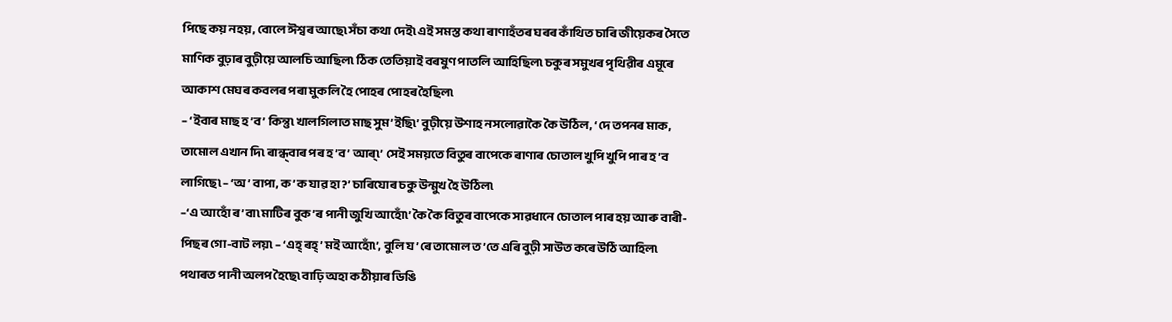পিছে কয় নহয়, বোলে ঈশ্বৰ আছে৷ সঁচা কথা দেই৷ এই সমস্ত কথা ৰাণাহঁতৰ ঘৰৰ কাঁথিত চাৰি জীয়েকৰ সৈতে মাণিক বুঢ়াৰ বুঢ়ীয়ে আলচি আছিল৷ ঠিক তেতিয়াই বৰষুণ পাতলি আহিছিল৷ চকুৰ সমুখৰ পৃথিৱীৰ এমূৰে আকাশ মেঘৰ কবলৰ পৰা মুকলি হৈ পোহৰ পোহৰ হৈছিল৷
– ‘ইবাৰ মাছ হ’ব’ কিন্তু৷ খালগিলাত মাছ সুম’ইছি৷’ বুঢ়ীয়ে উশাহ নসলোৱাকৈ কৈ উঠিল, ‘দে তপনৰ মাক, তামোল এখান দি৷ ৰান্ধ্‌বাৰ পৰ হ’ব’ আৰ্‌৷’ সেই সময়তে বিতুৰ বাপেকে ৰাণাৰ চোতাল খুপি খুপি পাৰ হ’ব লাগিছে৷ – ‘অ’ বাপা, ক’ক যাৱ হা?’ চাৰিযোৰ চকু উন্মুখ হৈ উঠিল৷
–‘এ আহোঁ ৰ’বা৷ মাটিৰ বুক’ৰ পানী জুখি আহোঁ৷’ কৈ কৈ বিতুৰ বাপেকে সাৱধানে চোতাল পাৰ হয় আৰু বাৰী-পিছৰ গো-বাট লয়৷ – ‘এহ্‌ ৰহ্‌’ মই আহোঁ৷’, বুলি য’ৰে তামোল ত’তে এৰি বুঢ়ী সাউত কৰে উঠি আহিল৷
পথাৰত পানী অলপ হৈছে৷ বাঢ়ি অহা কঠীয়াৰ ডিঙি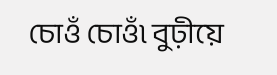চোওঁ চোওঁ৷ বুঢ়ীয়ে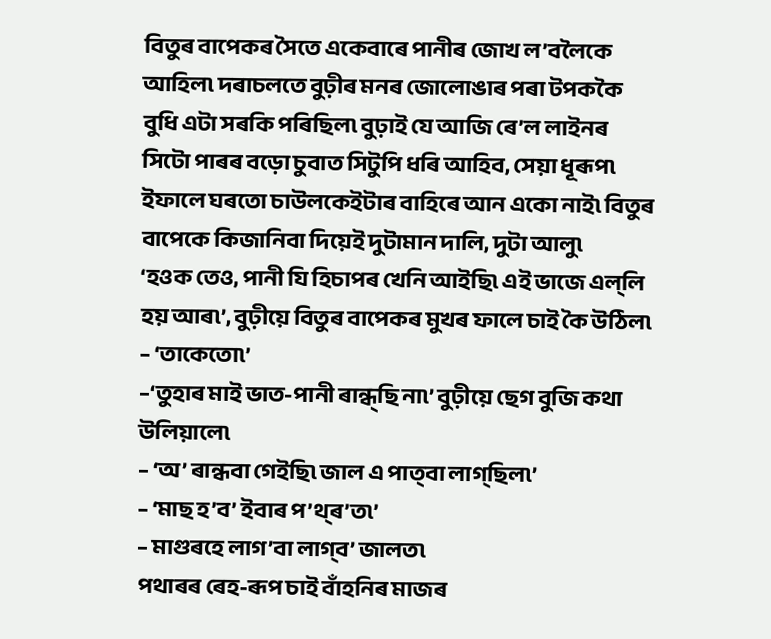বিতুৰ বাপেকৰ সৈতে একেবাৰে পানীৰ জোখ ল’বলৈকে আহিল৷ দৰাচলতে বুঢ়ীৰ মনৰ জোলোঙাৰ পৰা টপককৈ বুধি এটা সৰকি পৰিছিল৷ বুঢ়াই যে আজি ৰে’ল লাইনৰ সিটো পাৰৰ বড়ো চুবাত সিটুপি ধৰি আহিব, সেয়া ধূৰূপ৷ ইফালে ঘৰতো চাউলকেইটাৰ বাহিৰে আন একো নাই৷ বিতুৰ বাপেকে কিজানিবা দিয়েই দুটামান দালি, দুটা আলু৷
‘হওক তেও, পানী যি হিচাপৰ খেনি আইছি৷ এই ভাজে এল্‌লি হয় আৰ৷’, বুঢ়ীয়ে বিতুৰ বাপেকৰ মুখৰ ফালে চাই কৈ উঠিল৷
– ‘তাকেতো৷’
–‘তুহাৰ মাই ভাত-পানী ৰান্ধ্‌ছি না৷’ বুঢ়ীয়ে ছেগ বুজি কথা উলিয়ালে৷
– ‘অ’ ৰান্ধবা গেইছি৷ জাল এ পাত্‌বা লাগ্‌ছিল৷’
– ‘মাছ হ’ব’ ইবাৰ প’থ্‌ৰ’ত৷’
– মাগুৰহে লাগ’বা লাগ্‌ব’ জালত৷
পথাৰৰ ৰেহ-ৰূপ চাই বাঁহনিৰ মাজৰ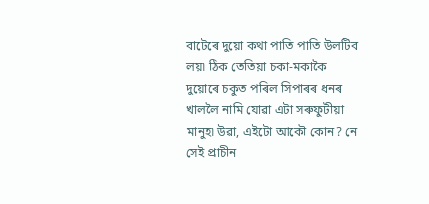বাটেৰে দুয়ো কথা পাতি পাতি উলটিব লয়৷ ঠিক তেতিয়া চকা-মকাকৈ দুয়োৰে চকুত পৰিল সিপাৰৰ ধনৰ খাললৈ নামি যোৱা এটা সৰুফুটীয়া মানুহ৷ উৱা, এইটো আকৌ কোন? নে সেই প্ৰাচীন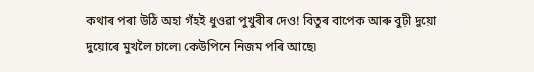কথাৰ পৰা উঠি অহা গঁহই ধুওৱা পুখুৰীৰ দেও! বিতুৰ বাপেক আৰু বুঢ়ী দুয়ো দুয়োৰে মুখলৈ চালে৷ কেউপিনে নিজম পৰি আছে৷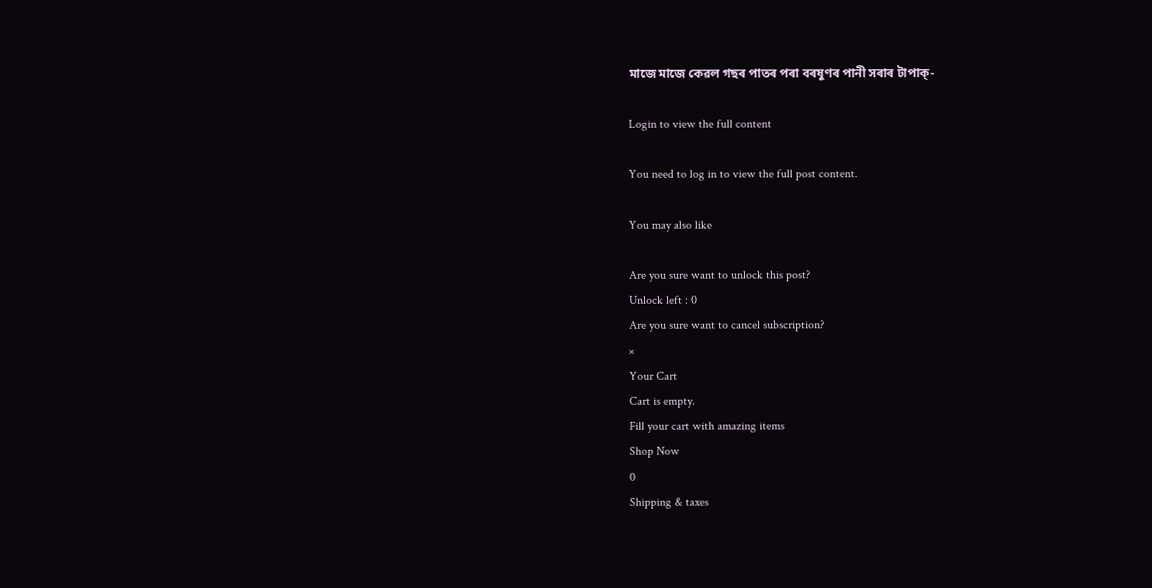মাজে মাজে কেৱল গছৰ পাতৰ পৰা বৰষুণৰ পানী সৰাৰ টাপাক্‌-

Login to view the full content

You need to log in to view the full post content.

You may also like

Are you sure want to unlock this post?
Unlock left : 0
Are you sure want to cancel subscription?
×
Your Cart
Cart is empty.
Fill your cart with amazing items
Shop Now
0
Shipping & taxes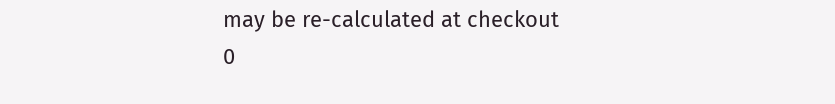may be re-calculated at checkout
0